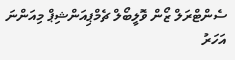ސެންޓްރަލް ޒޯން ވޮލީބޯލް ޗެމްޕިއަންޝިޕް މިއަންނަ އަހަރު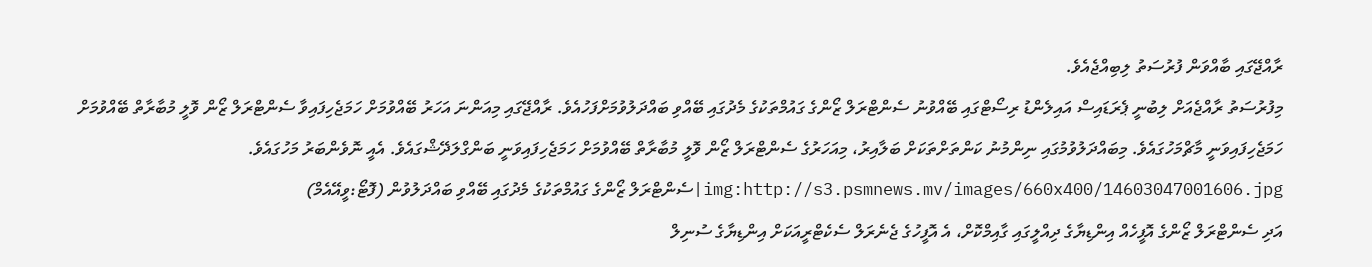ރާއްޖޭގައި ބާއްވަން ފުރުސަތު ލިބިއްޖެއެވެ.
މިފުރުސަތު ރާއްޖެއަށް ލިބުނީ ޕެރަޑައިސް އައިލެންޑު ރިސޯޓްގައި ބޭއްވުނު ސެންޓްރަލް ޒޯންގެ ގައުމްތަކުގެ މެދުގައި ބޭއްވި ބައްދަލުވުމަށްފަހުއެވެ. ރާއްޖޭގައި މިއަންނަ އަހަރު ބޭއްވުމަށް ހަމަޖެހިފައިވާ ސެންޓްރަލް ޒޯން ވޮލީ މުބާރާތް ބޭއްވުމަށް ހަމަޖެހިފައިވަނީ މާޗްމަހުގައެވެ. މިބައްދަލުވުމުގައި ނިންމުނު ކަންތަށްތަކަށް ބަލާއިރު، މިއަހަރުގެ ސެންޓްރަލް ޒޯން ވޮލީ މުބާރާތް ބޭއްވުމަށް ހަމަޖެހިފައިވަނީ ބަންގްލަދޭޝްގައެވެ. އެއީ ނޮވެންބަރު މަހުގައެވެ.
img:http://s3.psmnews.mv/images/660x400/14603047001606.jpg|ސެންޓްރަލް ޒޯންގެ ގައުމްތަކުގެ މެދުގައި ބޭއްވި ބައްދަލުވުން (ފޮޓޯ:ވީއޭއެމް)
އަދި ސެންޓްރަލް ޒޯންގެ އޮފީހެއް އިންޑިޔާގެ ދިއްލީގައި ގާއިމްކޮށް، އެ އޮފީހުގެ ޖެނެރަލް ސެކެޓްރީއަކަށް އިންޑިޔާގެ ސުނިލް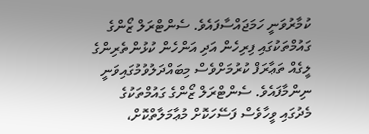ކުމާރުވަނީ ހަމަޖައްސާފައެވެ. ސެންޓްރަލް ޒޯންގެ ގައުމްތަކުގައި ފިރިހެން އަދި އަންހެން ކުޅުންތެރިންގެ ލީގެއް ތަޢާރަފް ކުރުމަށްވެސް މިބައްދަލުވުމުގައިވަނީ ނިންމާފައެވެ. ސެންޓްރަލް ޒޯންގެ ގައުމްތަކުގެ މެދުގައި ވީހާވެސް ފަސޭހަކޮށް މުޢާމަލާތްކޮށް،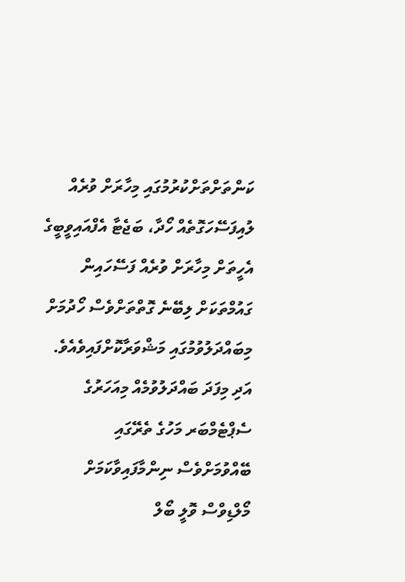ކަންތަށްތަށްކުރުމުގައި މިހާރަށް ވުރެއް ލުއިފަސޭހަގޮތެއް ހޯދާ، ބަޖެޓާ އެފްއައިވީބީގެ އެހީތަށް މިހާރަށް ވުރެއް ފަސޭހައިން ގައުމްތަކަށް ލިބޭނެ ގޮތްތަށްވެސް ހޯދުމަށް މިބައްދަލުވުމުގައި މަޝްވަރާކޮށްފައިވެއެވެ. އަދި މިފަދަ ބައްދަލުވުމެއް މިއަހަރުގެ ސެޕްޓެމްބަރ މަހުގެ ތެރޭގައި ބޭއްވުމަށްވެސް ނިންމާފައިވާކަމަށް މޯލްޑިވްސް ވޮލީ ބޯލް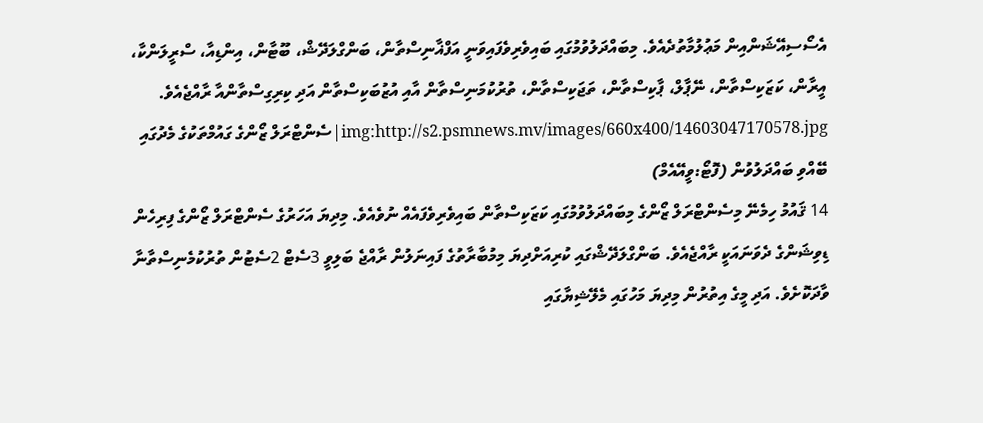އެސޯސިއޭޝަންއިން މަޢުލުމާތުދެއެވެ. މިބައްދަލުވުމުގައި ބައިވެރިވެފައިވަނީ އަފްޣާނިސްތާން، ބަންގްލަދޭޝް، ބޫޓާން، އިންޑިއާ، ސްރީލަންކާ، އީރާން، ކަޒަކިސްތާން، ނޭޕާލް، ޕާކިސްތާން، ތަޖަކިސްތާން، ތުރުކުމަނިސްތާން އާއި އުޒުބަކިސްތާން އަދި ކިރިގިސްތާންއާ ރާއްޖެއެވެ.
img:http://s2.psmnews.mv/images/660x400/14603047170578.jpg|ސެންޓްރަލް ޒޯންގެ ގައުމްތަކުގެ މެދުގައި ބޭއްވި ބައްދަލުވުން (ފޮޓޯ:ވީއޭއެމް)
14 ޤައުމު ހިމެނޭ މިސެންޓްރަލް ޒޯންގެ މިބައްދަލުވުމުގައި ކަޒަކިސްތާން ބައިވެރިވެފައެއް ނުވެއެވެ. މިދިޔަ އަހަރުގެ ސެންޓްރަލް ޒޯންގެ ފިރިހެން ޑިވިޝަންގެ ދެވަނައަކީ ރާއްޖެއެވެ. ބަންގްލަދޭޝްގައި ކުރިއަށްދިޔަ މިމުބާރާތުގެ ފައިނަލުން ރާއްޖެ ބަލިވީ 3ސެޓް 2ސެޓުން ތުރުކުމެނިސްތާނާ ވާދަކޮށެވެ. އަދި މީގެ އިތުރުން މިދިޔަ މަހުގައި މެލޭޝިޔާގައި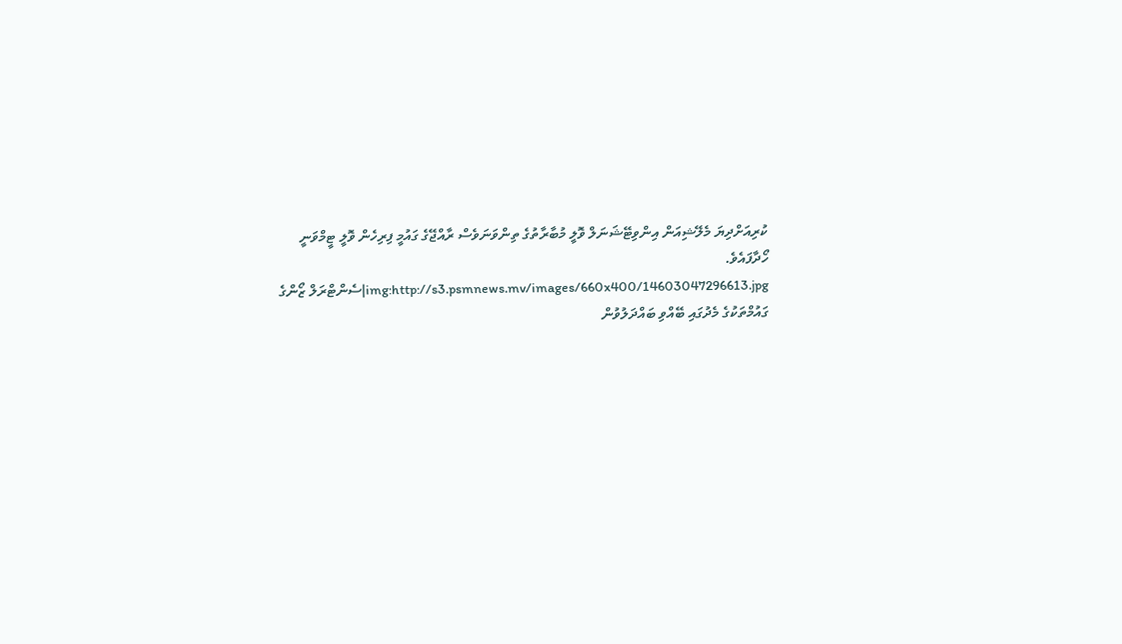ކުރިއަށްދިޔަ މެލޭޝިއަން އިންވިޓޭޝަނަލް ވޮލީ މުބާރާތުގެ ތިންވަނަވެސް ރާއްޖޭގެ ގައުމީ ފިރިހެން ވޮލީ ޓީމްވަނީ ހޯދާފައެވެ.
img:http://s3.psmnews.mv/images/660x400/14603047296613.jpg|ސެންޓްރަލް ޒޯންގެ ގައުމްތަކުގެ މެދުގައި ބޭއްވި ބައްދަލުވުން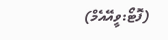(ފޮޓޯ:ވީއޭއެމް)